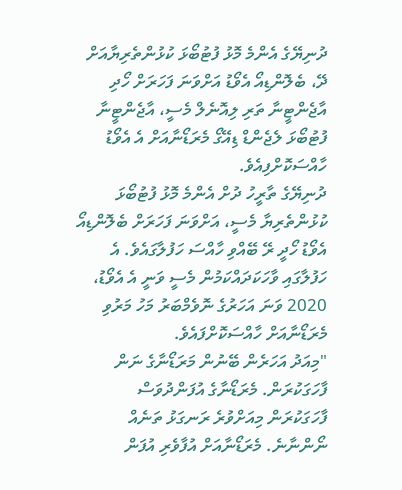ދުނިޔޭގެ އެންމެ މޮޅު ފުޓުބޯޅަ ކުޅުންތެރިޔާއަށް ދޭ، ބެލޮންޑިއޯ އެވޯޑު އަށްވަނަ ފަހަރަށް ހޯދި އާޖެންޓީނާ ތަރި ލިއޮނެލް މެސީ، އާޖެންޓީނާ ފުޓުބޯޅަ ލެޖެންޑް ޑިއޭގޯ މެރަޑޯނާއަށް އެ އެވޯޑު ހާއްސަކޮށްފިއެވެ.
ދުނިޔޭގެ ތާރީހު ދުށް އެންމެ މޮޅު ފުޓުބޯޅަ ކުޅުންތެރިޔާ މެސީ، އަށްވަނަ ފަހަރަށް ބެލޮންޑިއޯ އެވޯޑު ހޯދީ ރޭ ބޭއްވި ހާއްސަ ހަފުލާގައެވެ. އެ ހަފުލާގައި ވާހަކަދައްކަމުން މެސީ ވަނީ އެ އެވޯޑު، 2020 ވަނަ އަހަރުގެ ނޮވެމްބަރު މަހު މަރުވި މެރަޑޯނާއަށް ހާއްސަކޮށްފައެވެ.
"މިއަދު އަހަރެން ބޭނުން މަރަޑޯނާގެ ނަން ފާހަގަކުރަން. މެރަޑޯނާގެ އުފަންދުވަސް ފާހަގަކުރަން މިއަށްވުރެ ރަނގަޅު ތަނެއް ނޯންނާނެ. މެރަޑޯނާއަށް އުފާވެރި އުފަން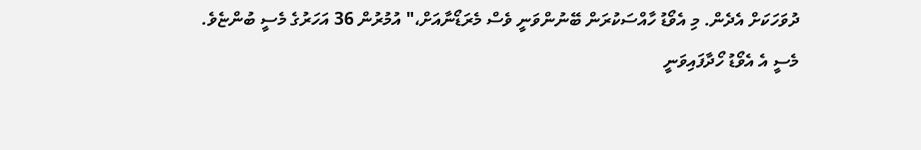ދުވަހަކަށް އެދެން. މި އެވޯޑު ހާއްސަކުރަން ބޭނުންވަނީ ވެސް މެރަޑޯނާއަށް،" އުމުރުން 36 އަހަރުގެ މެސީ ބުންޏެވެ.
މެސީ އެ އެވޯޑު ހޯދާފައިވަނީ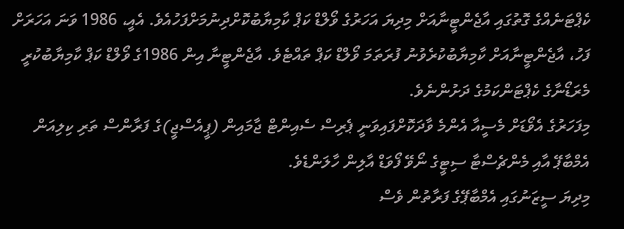ކެޕްޓަނެއްގެ ގޮތުގައި އާޖެންޓީނާއަށް މިދިޔަ އަހަރުގެ ވޯލްޑް ކަޕް ކާމިޔާބުކޮށްދިނުމަށްފަހުއެވެ. އެއީ، 1986 ވަނަ އަހަރަށް ފަހު، އާޖެންޓީނާއަށް ކާމިޔާބުކުރެވުނު ފުރަތަމަ ވޯލްޑް ކަޕް ތައްޓެވެ. އާޖެންޓީނާ އިން 1986ގެ ވޯލްޑް ކަޕް ކާމިޔާބުކުރީ މެރަޑޯނާގެ ކެޕްޓަންކަމުގެ ދަށުންނެވެ.
މިފަހަރުގެ އެވޯޑަށް މެސީއާ އެންމެ ވާދަކޮށްފައިވަނީ ޕެރިސް ސެއިންޓް ޖާމައިން (ޕީއެސްޖީ)ގެ ފަރާންސް ތަރި ކިލިއަން އެމްބާޕޭ އާއި މެންޗެސްޓާ ސިޓީގެ ނޯވޭ ފޯވަޑް އާލިން ހާލަންޑެވެ.
މިދިޔަ ސީޒަނުގައި އެމްބާޕޭގެ ފަރާތުން ވެސް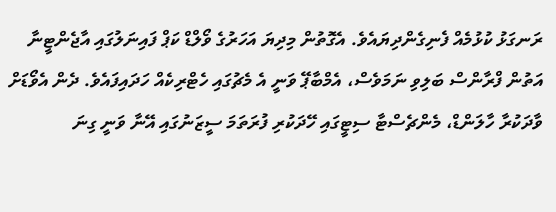ރަނގަޅު ކުޅުމެއް ފެނިގެންދިޔައެވެ. އެގޮތުން މިދިޔަ އަހަރުގެ ވޯލްޑް ކަޕް ފައިނަލުގައި އާޖެންޓީނާ އަތުން ފްރާންސް ބަލިވި ނަމަވެސް، އެމްބާޕޭ ވަނީ އެ މެޗުގައި ހެޓްރިކެއް ހަދައިފައެވެ. ދެން އެވޯޑަށް ވާދަކުރާ ހާލަންޑް، މެންޗެސްޓާ ސިޓީގައި ހޭދަކުރި ފުރަތަމަ ސީޒަނުގައި އޭނާ ވަނީ ގިނަ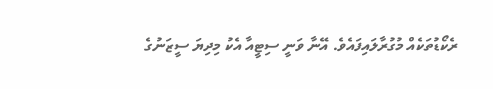ރެކޯޑުތަކެއް މުގުރާލައިފައެވެ. އޭނާ ވަނީ ސިޓީއާ އެކު މިދިޔަ ސީޒަނުގެ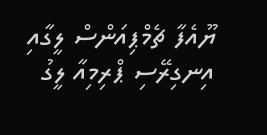ޔޫއެފާ ޗެމްޕިއަންސް ލީގާއި އިނގިރޭސި ޕްރިމިއާ ލީގު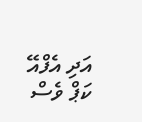އަދި އެފްއޭ ކަޕް ވެސް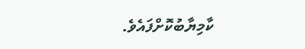ކާމިޔާބުކޮށްފައެވެ.